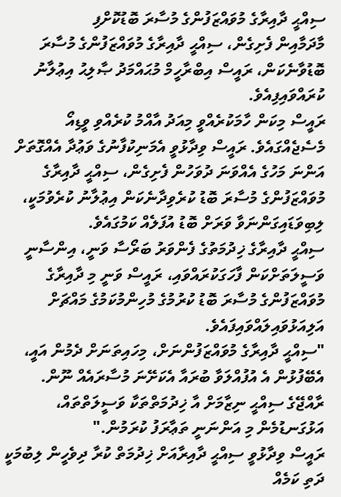ސިއްޙީ ދާއިރާގެ މުވައްޒަފުންގެ މުސާރަ ބޮޑުކޮށްފި
މާދަމާއިން ފެށިގެން، ސިއްޙީ ދާއިރާގެ މުވައްޒަފުންގެ މުސާރަ ބޮޑުވާނެކަން، ރައީސް އިބްރާހީމް މުޙައްމަދު ޞާލިޙު އިޢުލާނު ކުރައްވައިފިއެވެ.
ރައީސް މިކަން ހާމަކުރެއްވީ މިއަދު އާއްމު ކުރެއްވި ވީޑިއޯ މެސެޖެއްގައެވެ. ރައީސް ވިދާޅުވީ އެމަނިކުފާނުގެ ވަޢުދާ އެއްގޮތަށް އަންނަ މަހުގެ އެއްވަނަ ދުވަހުން ފެށިގެން، ސިއްޙީ ދާއިރާގެ މުވައްޒަފުންގެ މުސާރަ ބޮޑު ކުރެވިދާނެކަން އިޢުލާނު ކުރެވުމަކީ، ލިބިވަޑައިގަންނަވާ ވަރަށް ބޮޑު އުފަލެއް ކަމުގައެވެ.
ސިއްޙީ ދާއިރާގެ ޚިދުމަތުގެ ފެންވަރު ބަރޯސާ ވަނީ، އިންސާނީ ވަސީލަތަށްކަން ފާހަގަކުރައްވައި، ރައީސް ވަނީ މި ދާއިރާގެ މުވައްޒަފުންގެ މުސާރަ ބޮޑު ކުރުމުގެ މުހިންމުކަމުގެ މައްޗަށް އަލިއަޅުވައިލައްވައިފައެވެ.
"ސިއްޙީ ދާއިރާގެ މުވައްޒަފުންނަށް، މިހައިތަނަށް ދެމުން އައީ، އެބޭފުޅުން އެ އުފުއްލަވާ ބުރައާ އެކަށޭނަ މުސާރައެއް ނޫން. ރާއްޖޭގެ ސިއްޙީ ނިޒާމަށް އާ ޚިދުމަތްތަކާ ވަސީލަތްތައް، އަޅުގަނޑުމެން މި އަންނަނީ ތަޢާރަފު ކުރަމުން."
ރައީސް ވިދާޅުވީ ސިއްޙީ ދާއިރާއަށް ޚިދުމަތް ކުރާ ދިވެހީން ލިބުމަކީ ދަތި ކަމެއް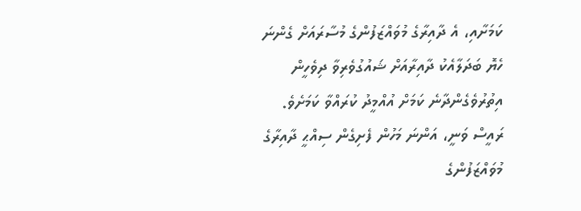ކަމަށާއި، އެ ދާއިރާގެ މުވައްޒަފުންގެ މުސާރައަށް ގެންނަ ހެޔޮ ބަދަލާއެކު ދާއިރާއަށް ޝައުގުވެރިވާ ދިވެހީން އިތުރުވެގެންދާނެ ކަމަށް އުއްމީދު ކުރައްވާ ކަމަށެވެ.
ރައީސް ވަނީ، އަންނަ މަހުން ފެށިގެން ސިއްޙީ ދާއިރާގެ މުވައްޒަފުންގެ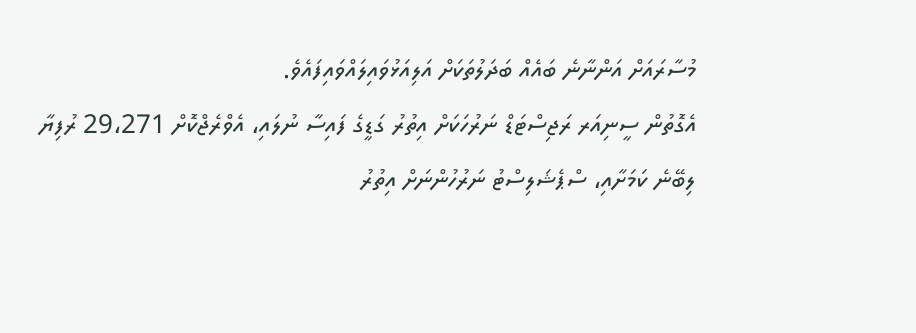މުސާރައަށް އަންނާނެ ބައެއް ބަދަލުތަކަށް އަލިއަޅުވައިލައްވައިފައެވެ.
އެގޮތުން ސީނިއަރ ރަޖިސްޓަޑް ނަރުހަކަށް އިތުރު ގަޑީގެ ފައިސާ ނުލައި، އެވްރެޖްކޮށް 29،271 ރުފިޔާ ލިބޭނެ ކަމަށާއި، ސްޕެޝަލިސްޓު ނަރުހުންނަށް އިތުރު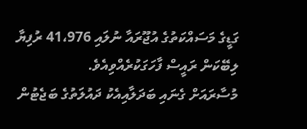ގަޑީގެ މަސައްކަތުގެ އުޖޫރައާ ނުލައި 41،976 ރުފިޔާ ލިބޭކަން ރައީސް ފާހަގަކުރެއްވިއެވެ.
މުސާރައަށް ގެނައި ބަދަލާއިއެކު ދައުލަތުގެ ބަޖެޓުން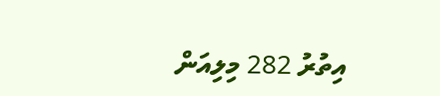އިތުރު 282 މިލިއަން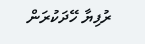ރުފިޔާ ހޭދަކުރަން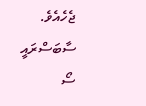ޖެހެއެވެ.
ސާބަސްރައީ ސޯ